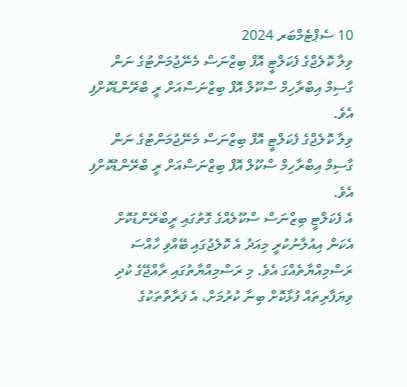10 ސެޕްޓެމްބަރ 2024
ވިލާ ކޮލެޖްގެ ފެކަލްޓީ އޮފް ބިޒްނަސް މެނޭޖުމަންޓުގެ ނަން ގާސިމް އިބްރާހިމް ސްކޫލް އޮފް ބިޒްނަސްއަށް ރީ ބްރޭންޑުކޮށްފި އެވެ.
ވިލާ ކޮލެޖްގެ ފެކަލްޓީ އޮފް ބިޒްނަސް މެނޭޖުމަންޓުގެ ނަން ގާސިމް އިބްރާހިމް ސްކޫލް އޮފް ބިޒްނަސްއަށް ރީ ބްރޭންޑުކޮށްފި އެވެ.
އެ ފެކަލްޓީ ބިޒްނަސް ސްކޫލެއްގެ ގޮތުގައި ރީބްރޭންޑުކޮށް އެކަން އިއުލާނުކުރީ މިއަދު އެ ކޮލެޖުގައި ބޭއްވި ހާއްސަ ރަސްމިއްޔާތެއްގަ އެވެ. މި ރަސްމިއްޔާތުގައި ރާއްޖޭގެ ކުދި ވިޔަފާރިތައް ފުޅާކޮށް ބިނާ ކުރުމަށް، އެ ފަރާތްތަކުގެ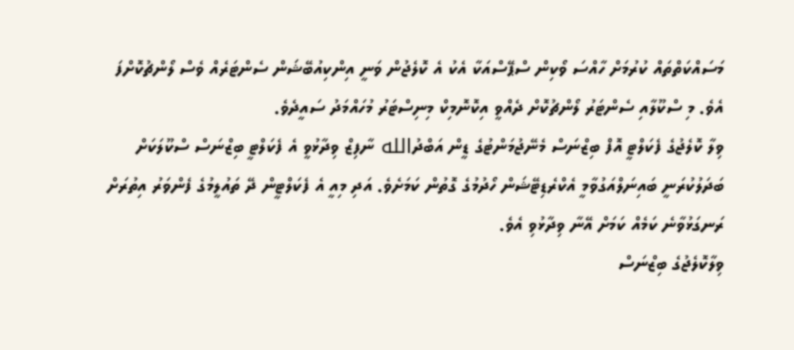މަސައްކަތްތައް ކުރުމަށް ހާއްސަ ވޯކިން ސްޕޭސްއަކާ އެކު އެ ކޮލެޖުން ވަނީ އިންކިއުބޭޝަން ސެންޓަރެއް ވެސް ލޯންޗުކޮށްފަ އެވެ. މި ސްކޫލާއި ސެންޓަރު ލޯންޗުކޮށް ދެއްވީ އިކޮނޮމިކް މިނިސްޓަރު މުހައްމަދު ސައީދެވެ.
ވިލާ ކޮލެޖުގެ ފެކަލްޓީ އޮފް ބިޒްނަސް މެނޭޖުމަންޓުގެ ޑީން އަބްދުالله ނާފިޒް ވިދާޅުވީ އެ ފެކަލްޓީ ބިޒްނަސް ސްކޫލަކަށް ބަދަލުކުރަނީ ބައިނަލްއަގުވާމީ އެކްރެޑިޓޭޝަން ހޯދުމުގެ ގޮތުން ކަމަށެވެ. އަދި މިއީ އެ ފެކަލްޓީން ދޭ ތައުލީމުގެ ފެންވަރު އިތުރަށް ރަނގަޅުވާނެ ކަމެއް ކަމަށް އޭނާ ވިދާޅުވި އެވެ.
ވިލާކޮލެޖުގެ ބިޒްނަސް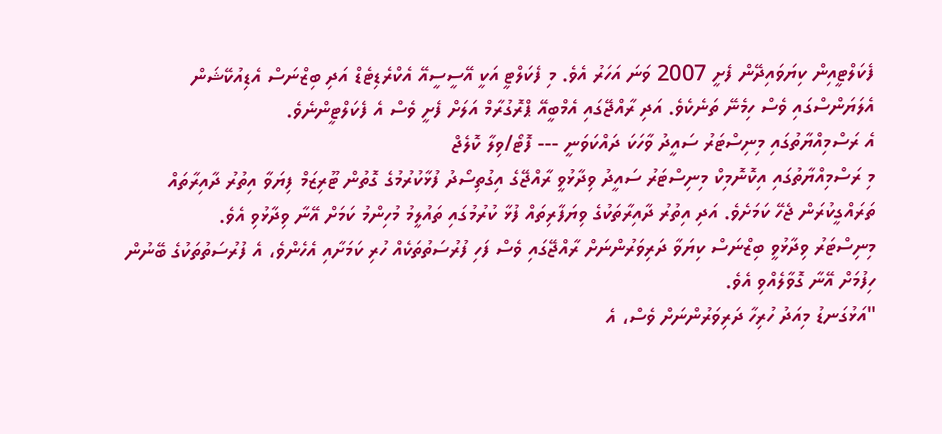ފެކަލްޓީއިން ކިޔަވައިދޭން ފެށީ 2007 ވަނަ އަހަރު އެވެ. މި ފެކަލްޓީ އަކީ އޭސީސީއޭ އެކްރެޑިޓެޑް އަދި ބިޒްނަސް އެޑިއުކޭޝަން އެލަޔަންސްގައި ވެސް ހިމެނޭ ތަނެކެވެ. އަދި ރާއްޖޭގައި އެމްބީއޭ ޕްރޮގުރާމް އަލަށް ފެށީ ވެސް އެ ފެކަލްޓީންނެވެ.
އެ ރަސްމިއްޔާތުގައި މިނިސްޓަރު ސައީދު ވާހަކަ ދައްކަވަނީ --- ފޮޓޯ/ވިލާ ކޮލެޖް
މި ރަސްމިއްޔާތުގައި އިކޮނޮމިކް މިނިސްޓަރު ސައީދު ވިދާޅުވީ ރާއްޖޭގެ އިގުތިސޯދު ފުޅާކުރުމުގެ ގޮތުން ޓޫރިޒަމް ފިޔަވާ އިތުރު ދާއިރާތައް ތަރައްގީކުރަން ޖެހޭ ކަމަށެވެ. އަދި އިތުރު ދާއިރާތަކުގެ ވިޔަފާރިތައް ފުޅާ ކުރުމުގައި ތައުލީމު މުހިންމު ކަމަށް އޭނާ ވިދާޅުވި އެވެ.
މިނިސްޓަރު ވިދާޅުވީ ބިޒްނަސް ކިޔަވާ ދަރިވަރުންނަށް ރާއްޖޭގައި ވެސް ފަހި ފުރުސަތުތަކެއް ހުރި ކަމަށާއި އެހެންވެ، އެ ފުރުސަތުތަކުގެ ބޭނުން ހިފުމަށް އޭނާ ގޮވާލެއްވި އެވެ.
"އަޅުގަނޑު މިއަދު ހުރިހާ ދަރިވަރުންނަށް ވެސް، އެ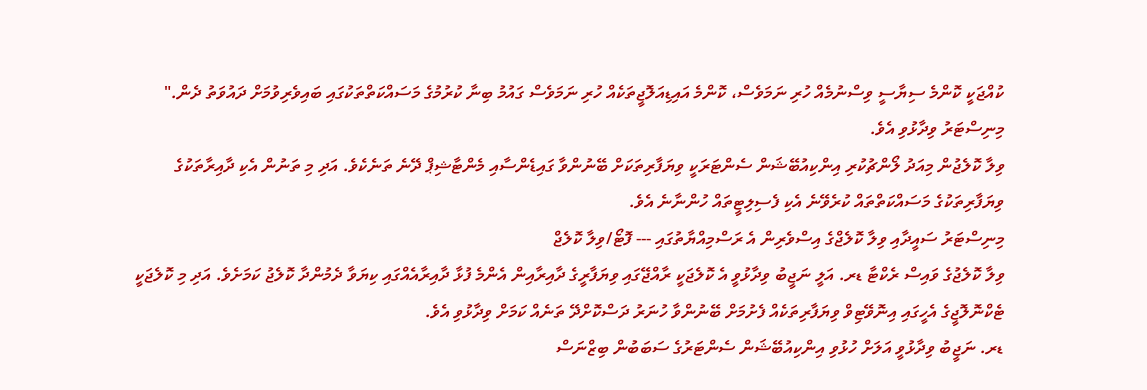ކުއްޖަކީ ކޮންމެ ސިޔާސީ ވިސްނުމެއް ހުރި ނަމަވެސް، ކޮންމެ އައިޑިއަލޮޖީތަކެއް ހުރި ނަމަވެސް ގައުމު ބިނާ ކުރުމުގެ މަސައްކަތްތަކުގައި ބައިވެރިވުމަށް ދައުވަތު ދެން." މިނިސްޓަރު ވިދާޅުވި އެވެ.
ވިލާ ކޮލެޖުން މިއަދު ލޯންޗުކުރި އިންކިއުބޭޝަން ސެންޓަރަކީ ވިޔަފާރިތަކަށް ބޭނުންވާ ގައިޑެންސާއި މެންޓާޝިޕް ދޭނެ ތަނެކެވެ. އަދި މި ތަނުން އެކި ދާއިރާތަކުގެ ވިޔަފާރިތަކުގެ މަސައްކަތްތައް ކުރެވޭނެ އެކި ފެސިލިޓީތައް ހުންނާނެ އެވެ.
މިނިސްޓަރު ސައީދާއި ވިލާ ކޮލެޖްގެ އިސްވެރިން އެ ރަސްމިއްޔާތުގައި --- ފޮޓޯ/ވިލާ ކޮލެޖް
ވިލާ ކޮލެޖުގެ ވައިސް ރެކްޓާ ޑރ. އަލީ ނަޖީބު ވިދާޅުވީ އެ ކޮލެޖަކީ ރާއްޖޭގައި ވިޔަފާރީގެ ދާއިރާއިން އެންމެ ފުޅާ ދާއިރާއެއްގައި ކިޔަވާ ދެމުންދާ ކޮލެޖު ކަމަށެވެ. އަދި މި ކޮލެޖަކީ ޓެކްނޮލޮޖީގެ އެހީގައި އިނޮވޭޓިވް ވިޔަފާރިތަކެއް ފެށުމަށް ބޭނުންވާ ހުނަރު ދަސްކޮށްދޭ ތަނެއް ކަމަށް ވިދާޅުވި އެވެ.
ޑރ. ނަޖީބު ވިދާޅުވީ އަލަށް ހުޅުވި އިންކިއުބޭޝަން ސެންޓަރުގެ ސަބަބުން ބިޒްނަސް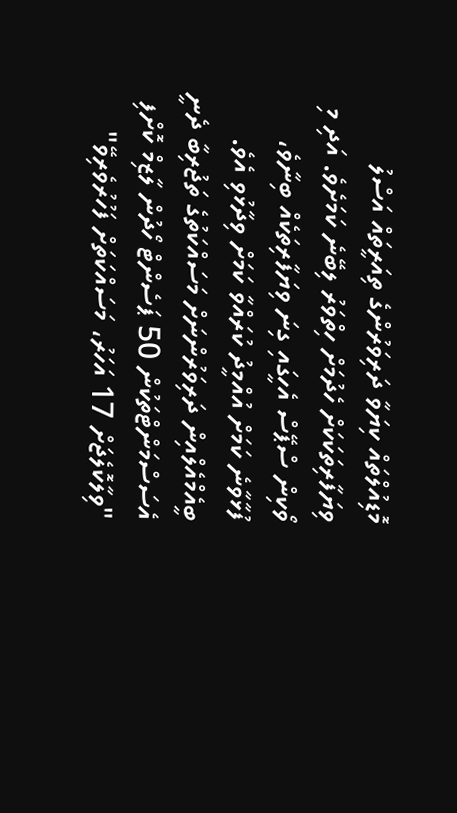މޮޑިއުލްތައް ކިޔަވާ ދަރިވަރުންގެ ތިއަރީތައް އަސްލު ވިޔަފާރިތަކަކަށް ހެދުމަށް ހިތްވަރު ލިބޭނެ ކަމަށެވެ. އަދި މި ވޯކިން ސްޕޭސް އެހީގައި ގިނަ ވިޔަފާރިތަކެއް ބިނާވެ، ފުޅާވާނެ ކަމަށް އުއްމީދު ކުރައްވާ ކަމަށް ވިދާޅުވި އެވެ.
ބީއެމްއެލްއިން ދަރިވަރުންނަށް މަސައްކަތުގެ ތަޖުރިބާ ދެނީ
އެސަސްމަންޓްތަކުން 50 ޕަސެންޓް ހޯދުން ލާޒިމް ކޮށްފި
"ވިލާކޮލެޖަށް 17 އަހަރު، މަސައްކަތަށް ފަހުރުވެރިވޭ"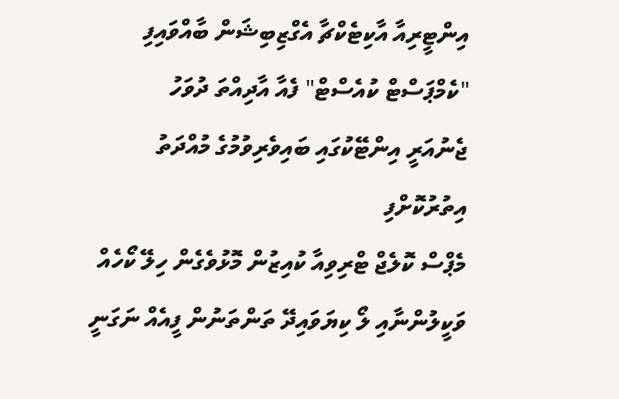އިންޓީރިއާ އާކިޓެކްޗާ އެގްޒިބިޝަން ބާއްވައިފި
"ކެމްޕަސްޓް ކުއެސްޓް" ފެއާ އާދިއްތަ ދުވަހު
ޖެނުއަރީ އިންޓޭކުގައި ބައިވެރިވުމުގެ މުއްދަތު އިތުރުކޮށްފި
މެޕްސް ކޮލެޖް ޓްރިވިއާ ކުއިޒުން މޮޅުވެގެން ހިލޭ ކޯހެއް
ވަކީލުންނާއި ލޯ ކިޔަވައިދޭ ތަންތަނުން ފީއެއް ނަގަނީ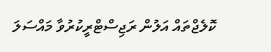ކޮލެޖްތައް އަލުން ރަޖިސްޓްރީކުރުވާ މައްސަލަ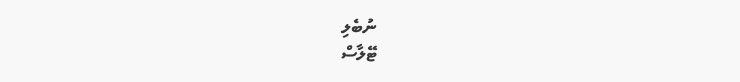ނުބެލި
ޓޭލާސް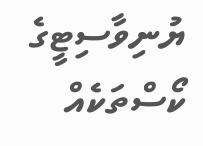ޔުނިވާސިޓީގެ ކޯސްތަކެއް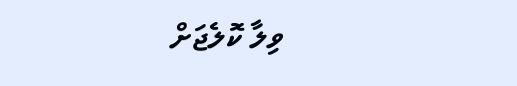ވިލާ ކޮލެޖަށް